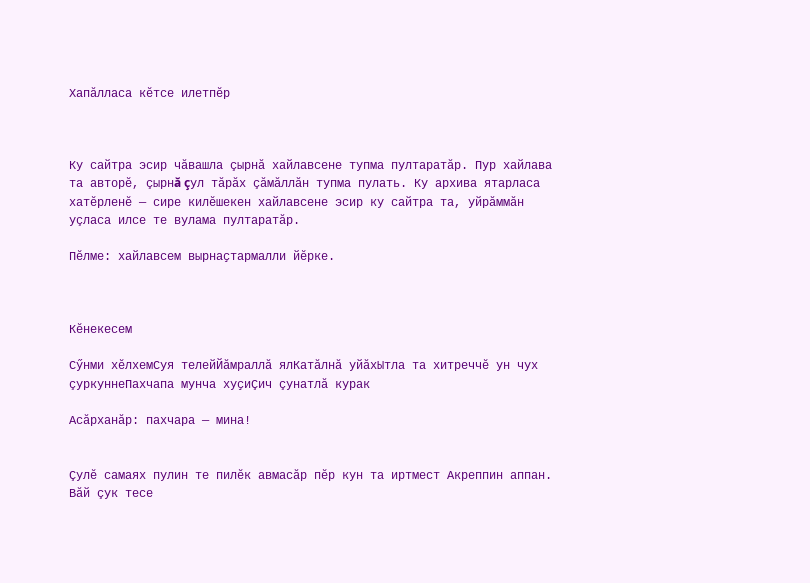Хапăлласа кĕтсе илетпĕр



Ку сайтра эсир чăвашла çырнă хайлавсене тупма пултаратăр. Пур хайлава та авторĕ, çырнă çул тăрăх çăмăллăн тупма пулать. Ку архива ятарласа хатĕрленĕ — сире килĕшекен хайлавсене эсир ку сайтра та, уйрăммăн уçласа илсе те вулама пултаратăр.

Пӗлме: хайлавсем вырнаҫтармалли йӗрке.



Кĕнекесем

Сӳнми хĕлхемСуя телейЙăмраллă ялКатӑлнӑ уйӑхЫтла та хитреччĕ ун чух çуркуннеПахчапа мунча хуҫиÇич çунатлă курак

Асӑрханӑр: пахчара — мина!


Çулĕ самаях пулин те пилĕк авмасăр пĕр кун та иртмест Акреппин аппан. Вăй çук тесе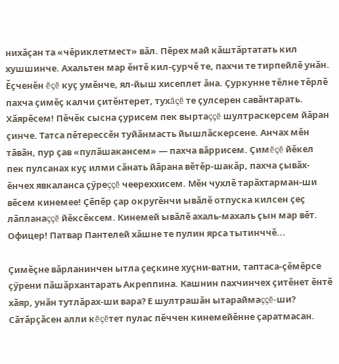нихăçан та «чĕриклетмест» вăл. Пĕрех май кăштăртатать кил хушшинче. Ахальтен мар ĕнтĕ кил-çурчĕ те, пахчи те тирпейлĕ унăн. Ĕçченĕн ĕçĕ куç умĕнче, ял-йыш хисеплет ăна. Çуркунне тĕлне тĕрлĕ пахча çимĕç калчи çитĕнтерет, тухăçĕ те çулсерен савăнтарать. Хăярĕсем! Пĕчĕк сысна çурисем пек выртаççĕ шултраскерсем йăран çинче. Татса пĕтерессĕн туйăнмасть йышлăскерсене. Анчах мĕн тăвăн, пур çав «пулăшакансем» — пахча вăррисем. Çимĕçĕ йĕкел пек пулсанах куç илми сăнать йăрана вĕтĕр-шакăр, пахча çывăх-ĕнчех явкаланса çӳреççĕ чеереххисем. Мĕн чухлĕ тарăхтарман-ши вĕсем кинемее! Çĕпĕр çар округĕнчи ывăлĕ отпуска килсен çеç лăпланаççĕ йĕксĕксем. Кинемей ывăлĕ ахаль-махаль çын мар вĕт. Офицер! Патвар Пантелей хăшне те пулин ярса тытинччĕ...

Çимĕçне вăрланинчен ытла çеçкине хуçни-ватни, таптаса-çĕмĕрсе çӳрени пăшăрхантарать Акреппина. Кашнин пахчинчех çитĕнет ĕнтĕ хăяр, унăн тутлăрах-ши вара? Е шултрашăн ытараймаççĕ-ши? Сăтăрçăсен алли кĕçĕтет пулас пĕччен кинемейĕнне çаратмасан.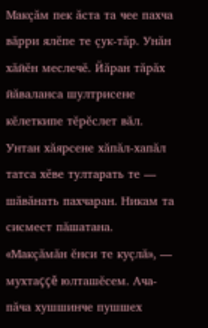Макçăм пек ăста та чее пахча вăрри ялĕпе те çук-тăр. Унăн хăйĕн меслечĕ. Йăран тăрăх йăваланса шултрисене кĕлеткипе тĕрĕслет вăл. Унтан хăярсене хăпăл-хапăл татса хĕве тултарать те — шăвăнать пахчаран. Никам та сисмест пăшатана. «Макçăмăн ĕнси те куçлă», — мухтаççĕ юлташĕсем. Ача-пăча хушшинче пушшех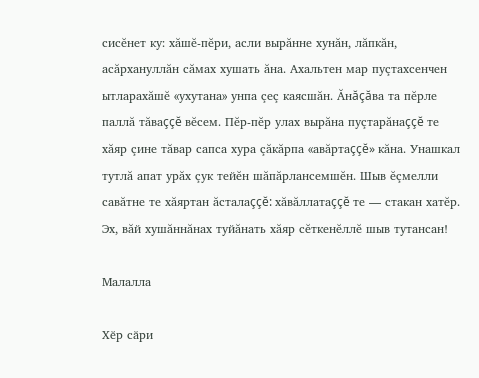сисĕнет ку: хăшĕ-пĕри, асли вырăнне хунăн, лăпкăн, асăрхануллăн сăмах хушать ăна. Ахальтен мар пуçтахсенчен ытларахăшĕ «ухутана» унпа çеç каясшăн. Ăнăçăва та пĕрле паллă тăваççĕ вĕсем. Пĕр-пĕр улах вырăна пуçтарăнаççĕ те хăяр çине тăвар сапса хура çăкăрпа «авăртаççĕ» кăна. Унашкал тутлă апат урăх çук тейĕн шăпăрлансемшĕн. Шыв ĕçмелли савăтне те хăяртан ăсталаççĕ: хăвăллатаççĕ те — стакан хатĕр. Эх, вăй хушăннăнах туйăнать хăяр сĕткенĕллĕ шыв тутансан!

Малалла

Хӗр сӑри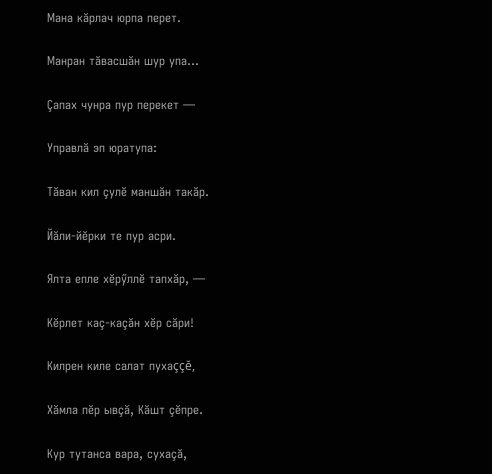Мана кăрлач юрпа перет.

Манран тăвасшăн шур упа...

Çапах чунра пур перекет —

Управлă эп юратупа:

Тăван кил çулĕ маншăн такăр.

Йăли-йĕрки те пур асри.

Ялта епле хĕрӳллĕ тапхăр, —

Кĕрлет каç-каçăн хĕр сăри!

Килрен киле салат пухаççĕ,

Хăмла пĕр ывçă, Кăшт çĕпре.

Кур тутанса вара, сухаçă,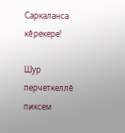Саркаланса кĕрекере!

Шур перчеткеллĕ пиксем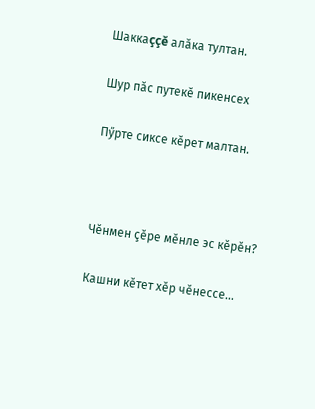Шаккаççĕ алăка тултан.

Шур пăс путекĕ пикенсех

Пӳрте сиксе кĕрет малтан.



Чĕнмен çĕре мĕнле эс кĕрĕн?

Кашни кĕтет хĕр чĕнессе...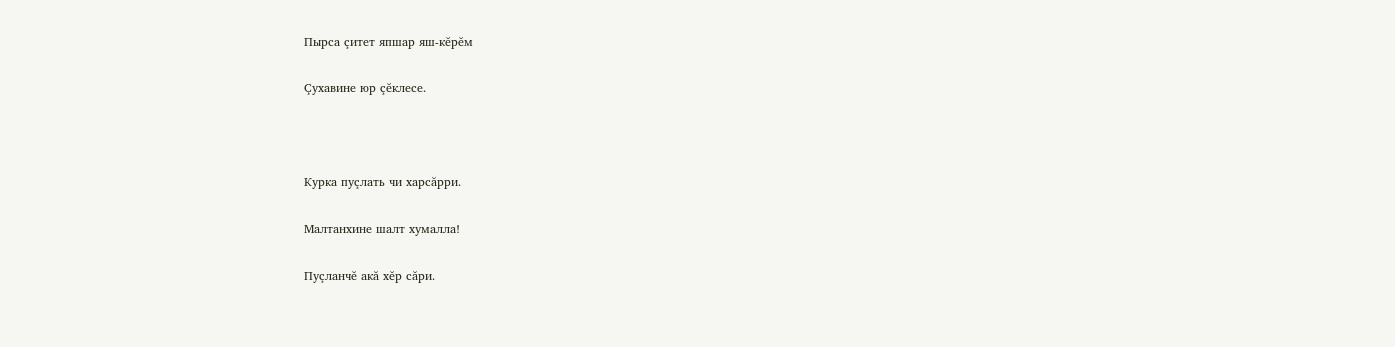Пырса çитет япшар яш-кĕрĕм

Çухавине юр çĕклесе.



Курка пуçлать чи харсăрри.

Малтанхине шалт хумалла!

Пуçланчĕ акă хĕр сăри.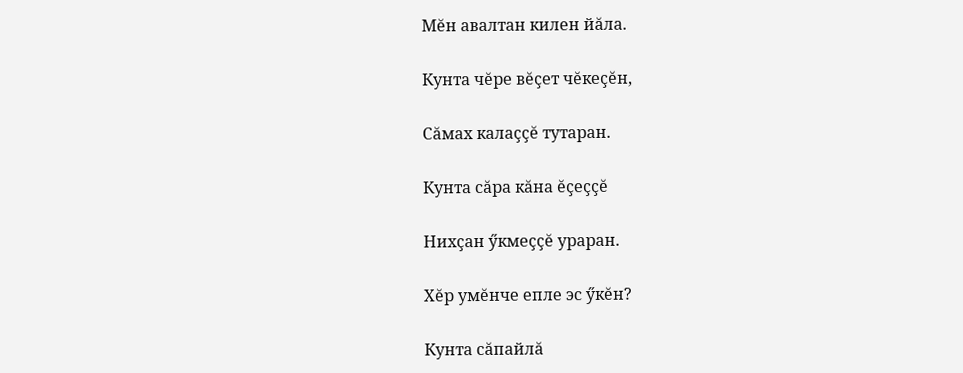Мĕн авалтан килен йăла.

Кунта чĕре вĕçет чĕкеçĕн,

Сăмах калаççĕ тутаран.

Кунта сăра кăна ĕçеççĕ

Нихçан ӳкмеççĕ ураран.

Хĕр умĕнче епле эс ӳкĕн?

Кунта сăпайлă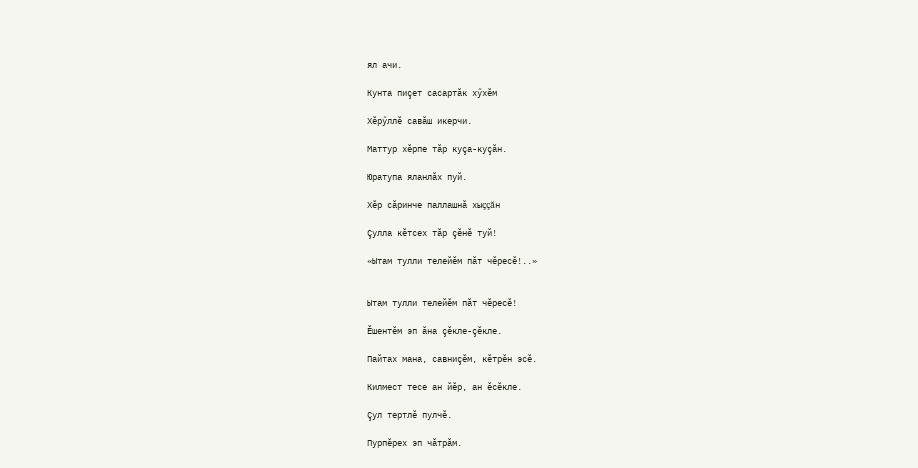ял ачи.

Кунта пиçет сасартăк хӳхĕм

Хĕрӳллĕ савăш икерчи.

Маттур хĕрпе тăр куçа-куçăн.

Юратупа яланлăх пуй.

Хĕр сăринче паллашнă хыççăн

Çулла кĕтсех тăр çĕнĕ туй!

«Ытам тулли телейĕм пăт чĕресĕ!..»


Ытам тулли телейĕм пăт чĕресĕ!

Ĕшентĕм эп ăна çĕкле-çĕкле.

Пайтах мана, савниçĕм, кĕтрĕн эсĕ.

Килмест тесе ан йĕр, ан ĕсĕкле.

Çул тертлĕ пулчĕ.

Пурпĕрех эп чăтрăм.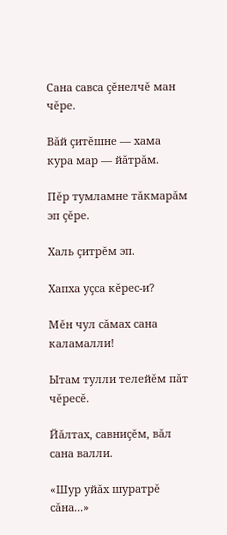Сана савса çĕнелчĕ ман чĕре.

Вăй çитĕшне — хама кура мар — йăтрăм.

Пĕр тумламне тăкмарăм эп çĕре.

Халь çитрĕм эп.

Хапха уçса кĕрес-и?

Мĕн чул сăмах сана каламалли!

Ытам тулли телейĕм пăт чĕресĕ.

Йăлтах, савниçĕм, вăл сана валли.

«Шур уйăх шуратрĕ сăна...»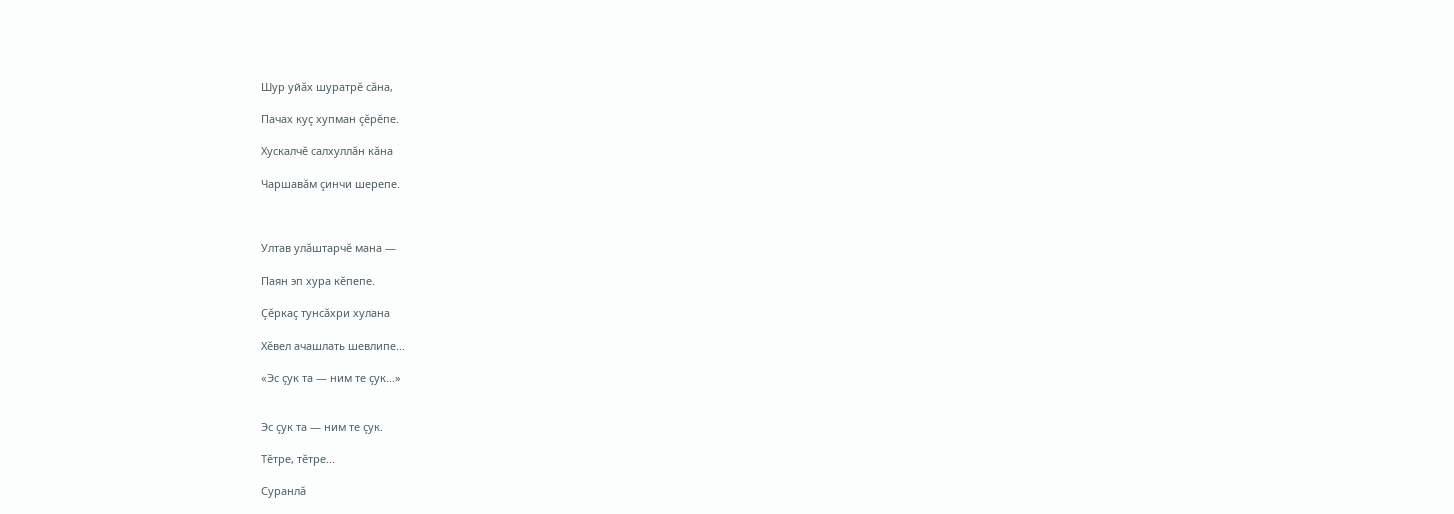Шур уйăх шуратрĕ сăна,

Пачах куç хупман çĕрĕпе.

Хускалчĕ салхуллăн кăна

Чаршавăм çинчи шерепе.



Ултав улăштарчĕ мана —

Паян эп хура кĕпепе.

Çĕркаç тунсăхри хулана

Хĕвел ачашлать шевлипе...

«Эс çук та — ним те çук...»


Эс çук та — ним те çук.

Тĕтре, тĕтре...

Суранлă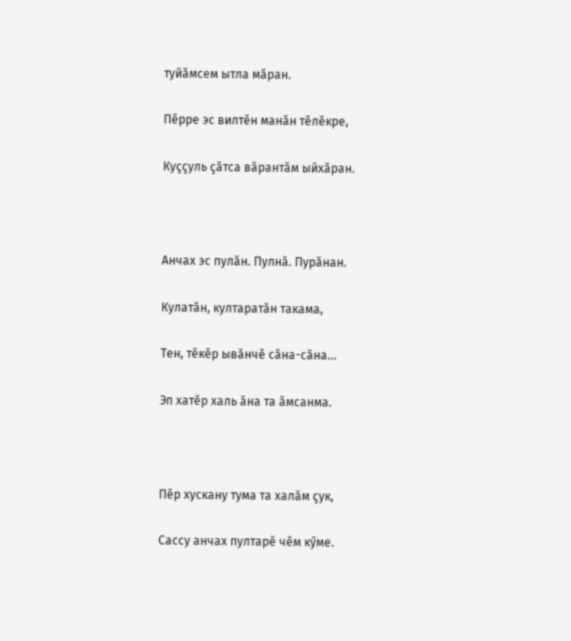туйăмсем ытла мăран.

Пĕрре эс вилтĕн манăн тĕлĕкре,

Куççуль çăтса вăрантăм ыйхăран.



Анчах эс пулăн. Пулнă. Пурăнан.

Кулатăн, култаратăн такама,

Тен, тĕкĕр ывăнчĕ сăна-сăна...

Эп хатĕр халь ăна та ăмсанма.



Пĕр хускану тума та халăм çук,

Сассу анчах пултарĕ чĕм кӳме.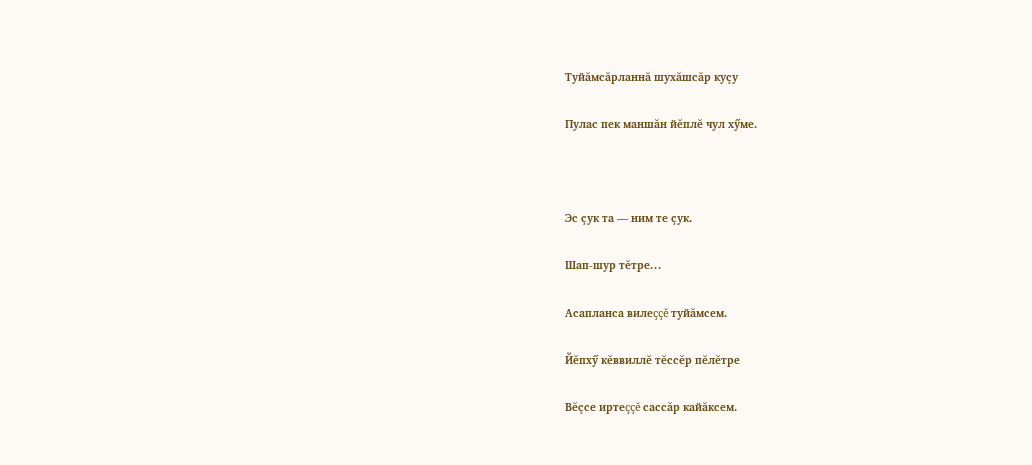Туйăмсăрланнă шухăшсăр куçу

Пулас пек маншăн йĕплĕ чул хӳме.



Эс çук та — ним те çук.

Шап-шур тĕтре...

Асапланса вилеççĕ туйăмсем.

Йĕпхӳ кĕввиллĕ тĕссĕр пĕлĕтре

Вĕçсе иртеççĕ сассăр кайăксем.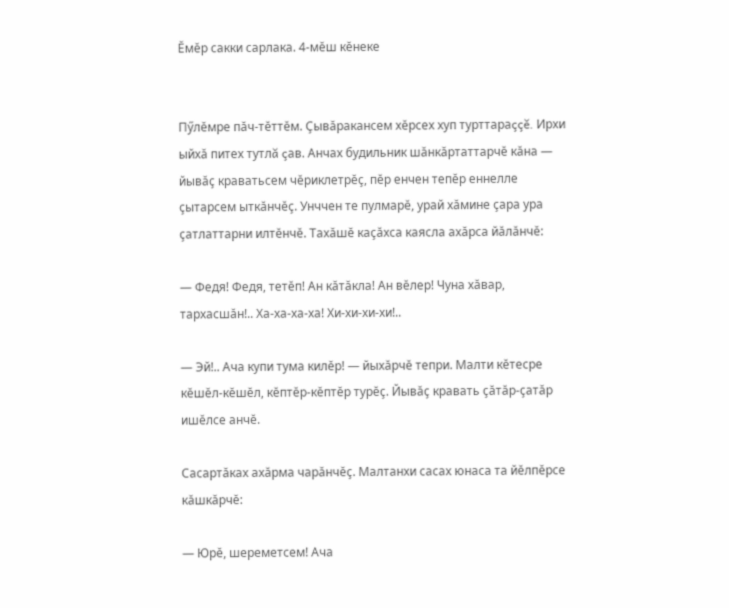Ĕмĕр сакки сарлака. 4-мĕш кĕнеке


Пӳлĕмре пăч-тĕттĕм. Çывăракансем хĕрсех хуп турттараççĕ. Ирхи ыйхă питех тутлă çав. Анчах будильник шăнкăртаттарчĕ кăна — йывăç краватьсем чĕриклетрĕç, пĕр енчен тепĕр еннелле çытарсем ыткăнчĕç. Унччен те пулмарĕ, урай хăмине çара ура çатлаттарни илтĕнчĕ. Тахăшĕ каçăхса каясла ахăрса йăлăнчĕ:

— Федя! Федя, тетĕп! Ан кăтăкла! Ан вĕлер! Чуна хăвар, тархасшăн!.. Ха-ха-ха-ха! Хи-хи-хи-хи!..

— Эй!.. Ача купи тума килĕр! — йыхăрчĕ тепри. Малти кĕтесре кĕшĕл-кĕшĕл, кĕптĕр-кĕптĕр турĕç. Йывăç кравать çăтăр-çатăр ишĕлсе анчĕ.

Сасартăках ахăрма чарăнчĕç. Малтанхи сасах юнаса та йĕлпĕрсе кăшкăрчĕ:

— Юрĕ, шереметсем! Ача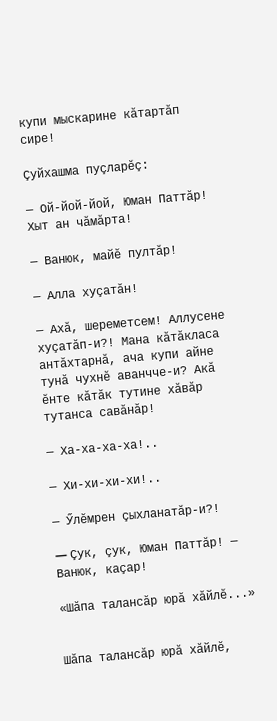купи мыскарине кăтартăп сире!

Çуйхашма пуçларĕç:

— Ой-йой-йой, Юман Паттăр! Хыт ан чăмăрта!

— Ванюк, майĕ пултăр!

— Алла хуçатăн!

— Ахă, шереметсем! Аллусене хуçатăп-и?! Мана кăтăкласа антăхтарнă, ача купи айне тунă чухнĕ аванчче-и? Акă ĕнте кăтăк тутине хăвăр тутанса савăнăр!

— Ха-ха-ха-ха!..

— Хи-хи-хи-хи!..

— Ӳлĕмрен çыхланатăр-и?!

— Çук, çук, Юман Паттăр! — Ванюк, каçар!

«Шăпа талансăр юрă хăйлĕ...»


Шăпа талансăр юрă хăйлĕ,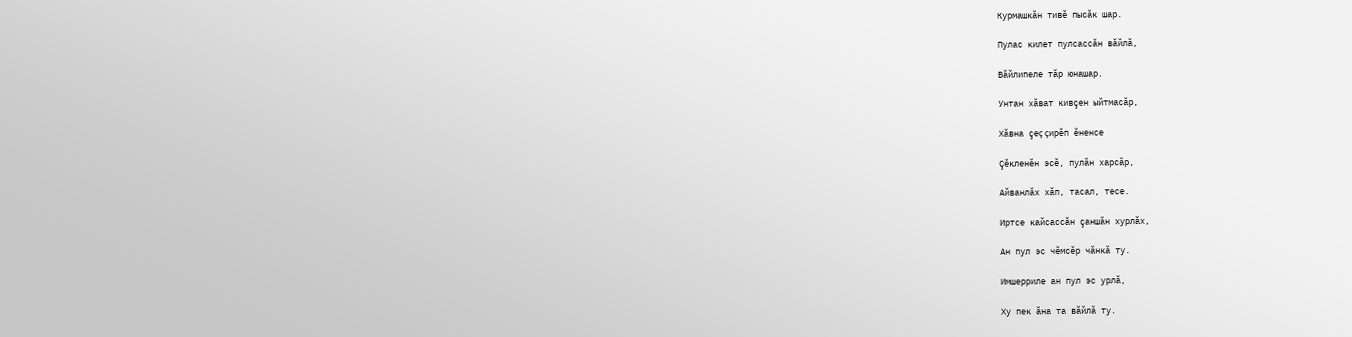Курмашкăн тивĕ пысăк шар.

Пулас килет пулсассăн вăйлă,

Вăйлипеле тăр юнашар.

Унтан хăват кивçен ыйтмасăр,

Хăвна çеç çирĕп ĕненсе

Çĕкленĕн эсĕ, пулăн харсăр,

Айванлăх хăп, тасал, тесе.

Иртсе кайсассăн çаншăн хурлăх,

Ан пул эс чĕмсĕр чăнкă ту.

Имшерриле ан пул эс урлă,

Ху пек ăна та вăйлă ту.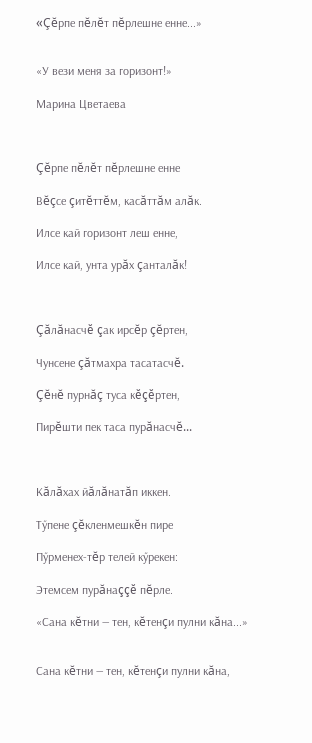«Çĕрпе пĕлĕт пĕрлешне енне...»


«У вези меня за горизонт!»

Марина Цветаева



Çĕрпе пĕлĕт пĕрлешне енне

Вĕçсе çитĕттĕм, касăттăм алăк.

Илсе кай горизонт леш енне,

Илсе кай, унта урăх çанталăк!



Çăлăнасчĕ çак ирсĕр çĕртен,

Чунсене çăтмахра тасатасчĕ.

Çĕнĕ пурнăç туса кĕçĕртен,

Пирĕшти пек таса пурăнасчĕ...



Кăлăхах йăлăнатăп иккен.

Тӳпене çĕкленмешкĕн пире

Пӳрменех-тĕр телей кӳрекен:

Этемсем пурăнаççĕ пĕрле.

«Сана кĕтни — тен, кĕтенçи пулни кăна...»


Сана кĕтни — тен, кĕтенçи пулни кăна,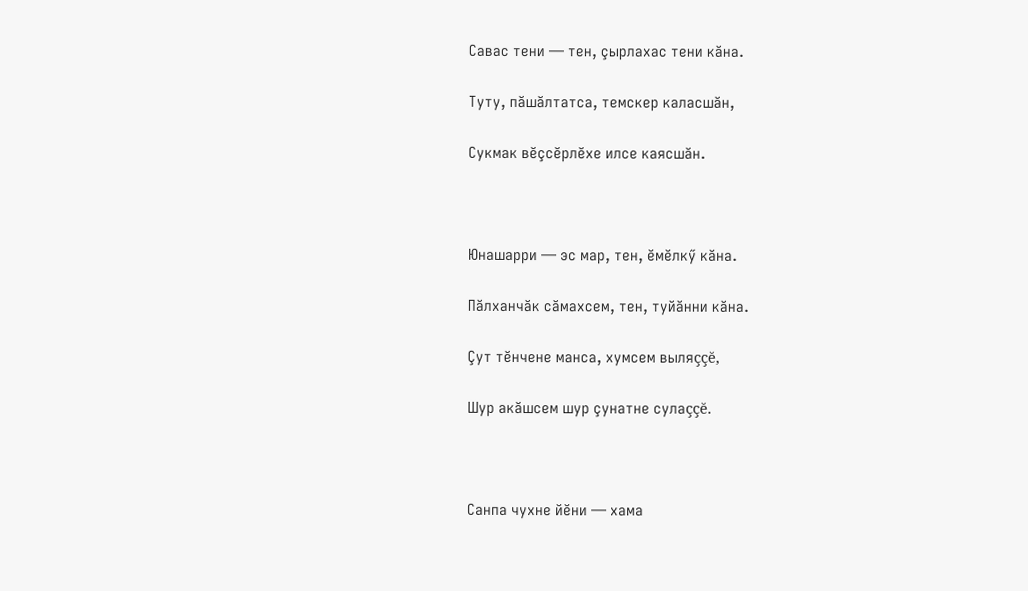Савас тени — тен, çырлахас тени кăна.

Туту, пăшăлтатса, темскер каласшăн,

Сукмак вĕçсĕрлĕхе илсе каясшăн.



Юнашарри — эс мар, тен, ĕмĕлкӳ кăна.

Пăлханчăк сăмахсем, тен, туйăнни кăна.

Çут тĕнчене манса, хумсем выляççĕ,

Шур акăшсем шур çунатне сулаççĕ.



Санпа чухне йĕни — хама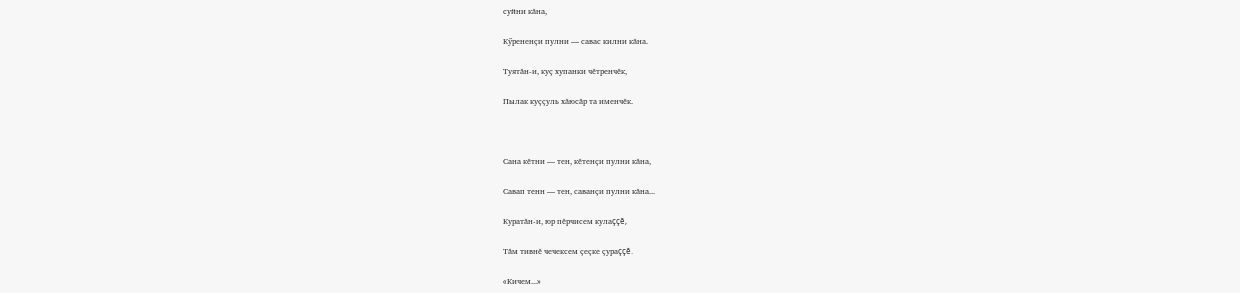суйни кăна,

Кӳрененçи пулни — савас килни кăна.

Туятăн-и, куç хупанки чĕтренчĕк,

Пылак куççуль хăюсăр та именчĕк.



Сана кĕтни — тен, кĕтенçи пулни кăна,

Савап тенн — тен, саванçи пулни кăна...

Куратăн-и, юр пĕрчисем кулаççĕ,

Тăм тивнĕ чечексем çеçке çураççĕ.

«Кичем...»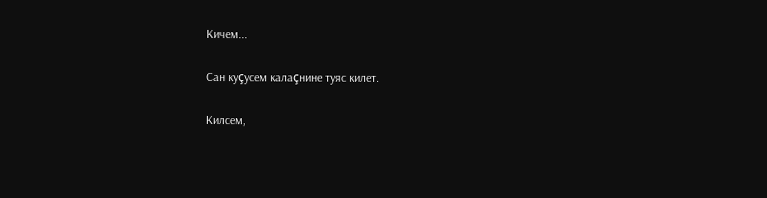Кичем...

Сан куçусем калаçнине туяс килет.

Килсем,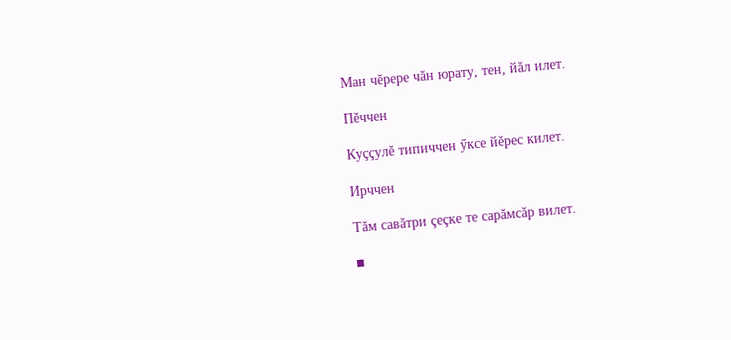Ман чĕрере чăн юрату, тен, йăл илет.

Пĕччен

Куççулĕ типиччен ӳксе йĕрес килет.

Ирччен

Тăм савăтри çеçке те сарăмсăр вилет.

■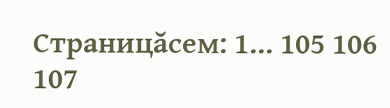Страницăсем: 1... 105 106 107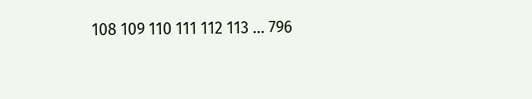108 109 110 111 112 113 ... 796